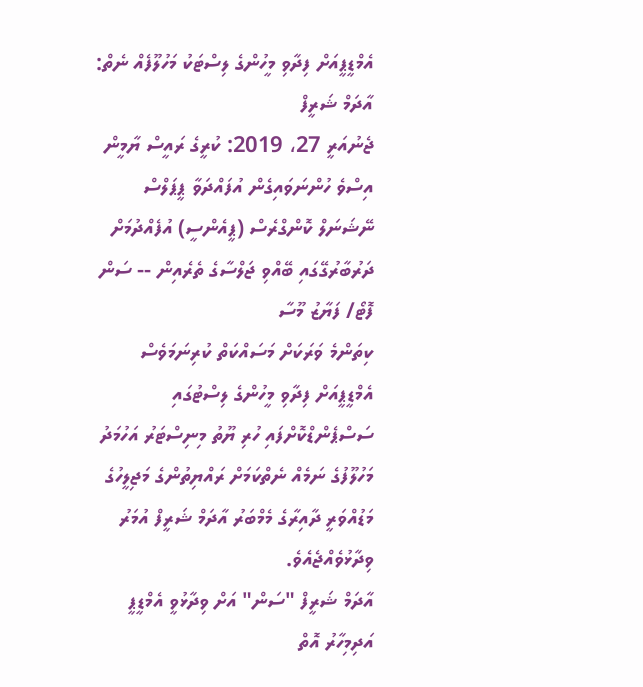އެމްޑީޕީއަށް ފިދާވި މީހުންގެ ލިސްޓަކު މަހުލޫފެއް ނެތް: އާދަމް ޝަރީފް
ޖެނުއަރީ 27، 2019: ކުރީގެ ރައީސް ޔާމީން އިސްވެ ހުންނަވައިގެން އުފައްދަވާ ޕީޕަލްސް ނޭޝަނަލް ކޮންގްރެސް (ޕީއެންސީ) އުފެއްދުމަށް ދަރުބާރުގޭގައި ބޭއްވި ޖަލްސާގެ ތެރެއިން -- ސަން ފޮޓޯ/ ފަޔާޒު މޫސާ
ކިތަންމެ ވަރަކަށް މަސައްކަތް ކުރިނަމަވެސް އެމްޑީޕީއަށް ފިދާވި މީހުންގެ ލިސްޓުގައި ސަސްޕެންޑްކޮށްފައި ހުރި ޔޫތު މިނިސްޓަރު އަހުމަދު މަހުލޫފުގެ ނަމެއް ނެތްކަމަށް ރައްޔިތުންގެ މަޖިލީހުގެ މަޑުއްވަރީ ދާއިރާގެ މެމްބަރު އާދަމް ޝަރީފް އުމަރު ވިދާޅުވެއްޖެއެވެ.
އާދަމް ޝަރީފް "ސަން" އަށް ވިދާޅުވީ އެމްޑީޕީ އަދިމިހާރު އޮތް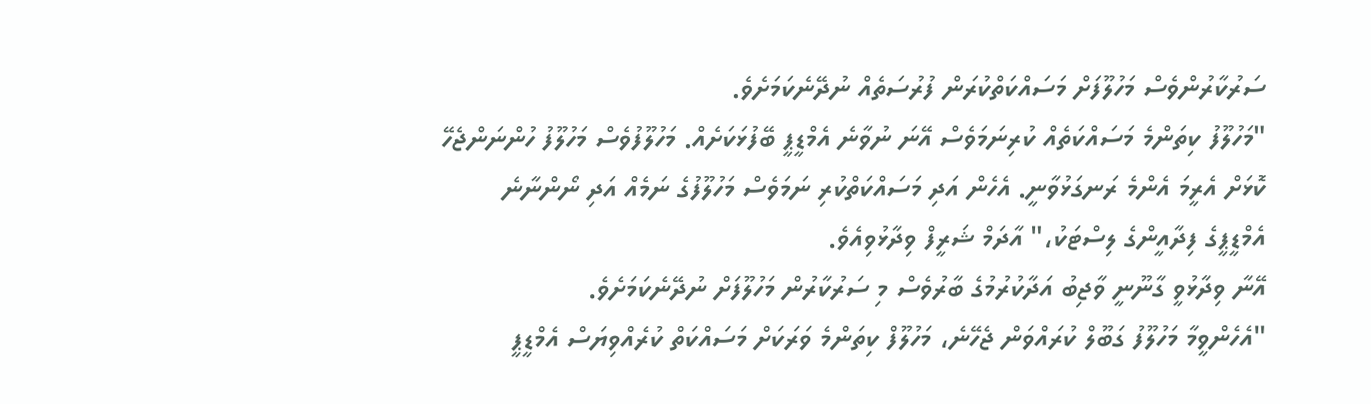ސަރުކާރުންވެސް މަހުލޫފަށް މަސައްކަތްކުރަން ފުރުސަތެއް ނުދޭނެކަމަށެވެ.
"މަހުލޫފު ކިތަންމެ މަސައްކަތެއް ކުރިނަމަވެސް އޭނަ ނުވާނެ އެމްޑީޕީ ބޭފުޅަކަށެއް. މަހުލޫފުވެސް މަހުލޫފު ހުންނަންޖެހޭ ކޮޅަށް އެރީމަ އެންމެ ރަނގަޅުވާނީ. އެހެން އަދި މަސައްކަތްކުރި ނަމަވެސް މަހުލޫފުގެ ނަމެއް އަދި ނޯންނާނެ އެމްޑީޕީގެ ފިދާއީންގެ ލިސްޓަކު،" އާދަމް ޝަރީފް ވިދާޅުވިއެވެ.
އޭނާ ވިދާޅުވީ ގާނޫނީ ވާޖިބު އަދާކުރުމުގެ ބާރުވެސް މި ސަރުކާރުން މަހުލޫފަށް ނުދޭނެކަމަށެވެ.
"އެހެންވީމާ މަހުލޫފު ގަބޫލް ކުރައްވަން ޖެހޭނެ، މަހުލޫފް ކިތަންމެ ވަރަކަށް މަސައްކަތް ކުރެއްވިޔަސް އެމްޑީޕީ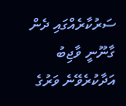ސަރުކާރެއްގައި ދެން ގާނޫނީ ވާޖިބު އަދާކުރެވޭނެ ވަރުގެ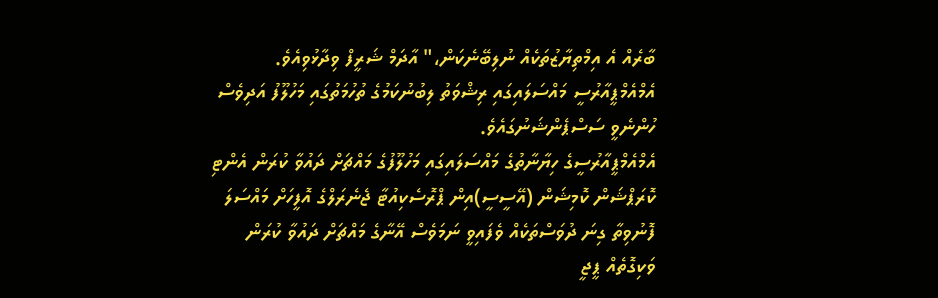ބާރެއް އެ އިމްތިޔާޒުތަކެއް ނުލިބޭނެކަން،" އާދަމް ޝަރީފް ވިދާޅުވިއެވެ.
އެމްއެމްޕީއާރުސީ މައްސަލައިގައި ރިޝްވަތު ލިބުނުކަމުގެ ތުހުމަތުގައި މަހުލޫފު އަދިވެސް ހުންނެވީ ސަސްޕެންޝަނުގައެވެ.
އެމްއެމްޕީއާރުސީގެ ހިޔާނާތުގެ މައްސަލައިގައި މަހުލޫފުގެ މައްޗަށް ދައުވާ ކުރަން އެންޓި ކޮރަޕްޝަން ކޮމިޝަން (އޭސީސީ)އިން ޕްރޮސެކިއުޓާ ޖެނެރަލްގެ އޮފީހަށް މައްސަލަ ފޮނުވިތާ ގިނަ ދުވަސްތަކެއް ވެފައިވީ ނަމަވެސް އޭނާގެ މައްޗަށް ދައުވާ ކުރަން ވަކިގޮތެއް ޕީޖީ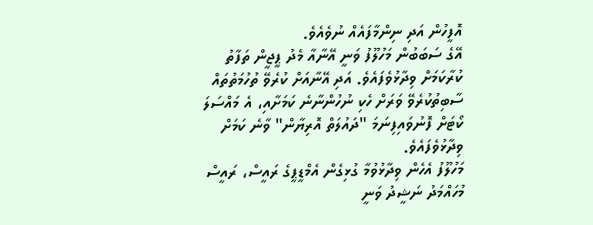އޮފީހުން އަދި ނިންމާފައެއް ނުވެއެވެ.
އޭގެ ސަބަބުން މަހުލޫފު ވަނީ އޭނާއާ މެދު ޕީޖީން ތަފާތު ކުރާކަމަށް ވިދާޅުވެފައެވެ. އަދި އޭނާއަށް ކުރެވޭ ތުހުމަތުތައް ސާބިތުކުރެވޭ ވަރަށް ހެކި ނުހުންނާނެ ކަމަށާއި، އެ މައްސަލަ ކޯޓަށް ފޮނުވައިފިނަމަ "ދައުލަތް އޮރިޔާން" ވާނެ ކަމަށް ވިދާޅުވެފައެވެ.
މަހުލޫފު އެހެން ވިދާޅުވުމާ ގުޅިގެން އެމްޑީޕީގެ ރައީސް، ރައީސް މުހައްމަދު ނަޝީދު ވަނީ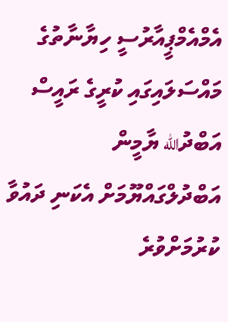އެމްއެމްޕީއާރުސީ ހިޔާނާތުގެ މައްސަލައިގައި ކުރީގެ ރައީސް އަބްދުالله ޔާމީން އަބްދުލްގައްޔޫމަށް އެކަނި ދައުވާ ކުރުމަށްވުރެ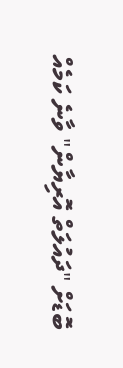ބޮޑަށް "ދައުލަތް އޮރިޔާން" ވާނެ ކަމެއް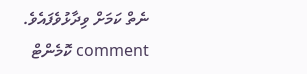ނެތް ކަމަށް ވިދާޅުވެފައެވެ.
comment ކޮމެންޓް